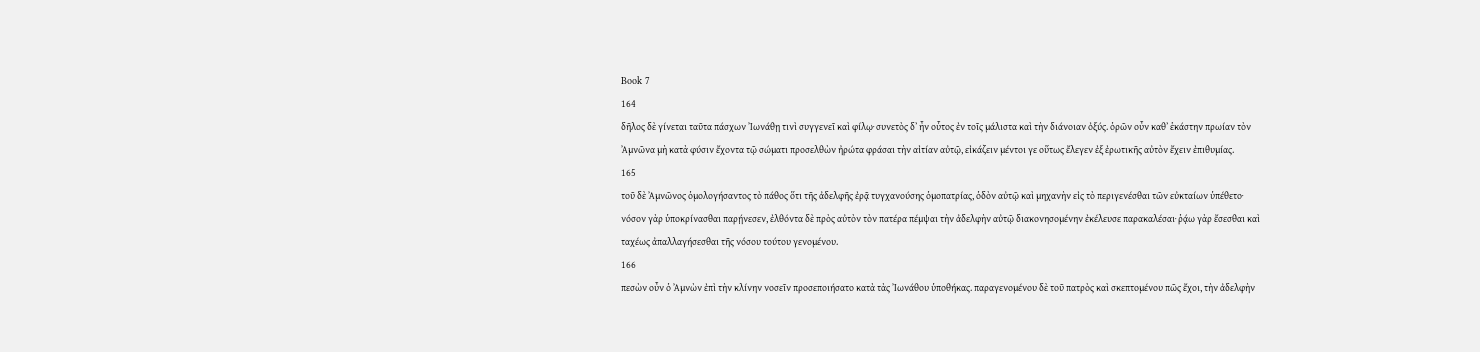Book 7
164
δῆλος δὲ γίνεται ταῦτα πάσχων Ἰωνάθῃ τινὶ συγγενεῖ καὶ φίλῳ· συνετὸς δʼ ἦν οὗτος ἐν τοῖς μάλιστα καὶ τὴν διάνοιαν ὀξύς. ὁρῶν οὖν καθʼ ἑκάστην πρωίαν τὸν Ἀμνῶνα μὴ κατὰ φύσιν ἔχοντα τῷ σώματι προσελθὼν ἠρώτα φράσαι τὴν αἰτίαν αὐτῷ, εἰκάζειν μέντοι γε οὕτως ἔλεγεν ἐξ ἐρωτικῆς αὐτὸν ἔχειν ἐπιθυμίας.
165
τοῦ δὲ Ἀμνῶνος ὁμολογήσαντος τὸ πάθος ὅτι τῆς ἀδελφῆς ἐρᾷ τυγχανούσης ὁμοπατρίας, ὁδὸν αὐτῷ καὶ μηχανὴν εἰς τὸ περιγενέσθαι τῶν εὐκταίων ὑπέθετο· νόσον γὰρ ὑποκρίνασθαι παρῄνεσεν, ἐλθόντα δὲ πρὸς αὐτὸν τὸν πατέρα πέμψαι τὴν ἀδελφὴν αὐτῷ διακονησομένην ἐκέλευσε παρακαλέσαι· ῥᾴω γὰρ ἔσεσθαι καὶ ταχέως ἀπαλλαγήσεσθαι τῆς νόσου τούτου γενομένου.
166
πεσὼν οὖν ὁ Ἀμνὼν ἐπὶ τὴν κλίνην νοσεῖν προσεποιήσατο κατὰ τὰς Ἰωνάθου ὑποθήκας. παραγενομένου δὲ τοῦ πατρὸς καὶ σκεπτομένου πῶς ἔχοι, τὴν ἀδελφὴν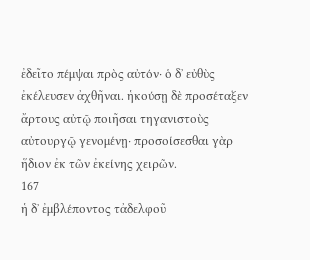ἐδεῖτο πέμψαι πρὸς αὐτόν· ὁ δʼ εὐθὺς ἐκέλευσεν ἀχθῆναι. ἡκούσῃ δὲ προσέταξεν ἄρτους αὐτῷ ποιῆσαι τηγανιστοὺς αὐτουργῷ γενομένῃ· προσοίσεσθαι γὰρ ἥδιον ἐκ τῶν ἐκείνης χειρῶν.
167
ἡ δʼ ἐμβλέποντος τἀδελφοῦ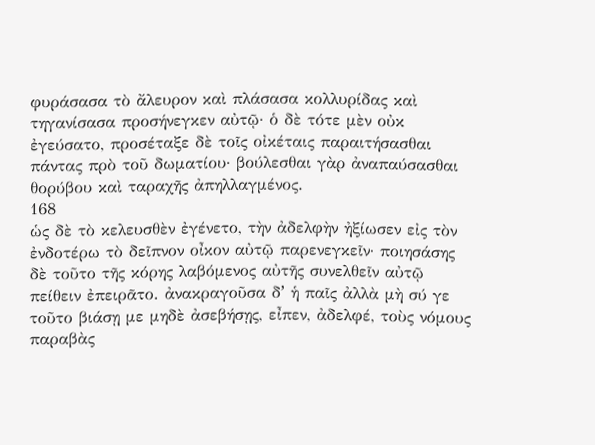φυράσασα τὸ ἄλευρον καὶ πλάσασα κολλυρίδας καὶ τηγανίσασα προσήνεγκεν αὐτῷ· ὁ δὲ τότε μὲν οὐκ ἐγεύσατο, προσέταξε δὲ τοῖς οἰκέταις παραιτήσασθαι πάντας πρὸ τοῦ δωματίου· βούλεσθαι γὰρ ἀναπαύσασθαι θορύβου καὶ ταραχῆς ἀπηλλαγμένος.
168
ὡς δὲ τὸ κελευσθὲν ἐγένετο, τὴν ἀδελφὴν ἠξίωσεν εἰς τὸν ἐνδοτέρω τὸ δεῖπνον οἶκον αὐτῷ παρενεγκεῖν· ποιησάσης δὲ τοῦτο τῆς κόρης λαβόμενος αὐτῆς συνελθεῖν αὐτῷ πείθειν ἐπειρᾶτο. ἀνακραγοῦσα δʼ ἡ παῖς ἀλλὰ μὴ σύ γε τοῦτο βιάσῃ με μηδὲ ἀσεβήσῃς, εἶπεν, ἀδελφέ, τοὺς νόμους παραβὰς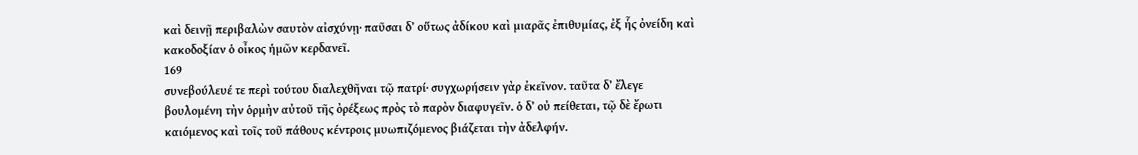καὶ δεινῇ περιβαλὼν σαυτὸν αἰσχύνῃ· παῦσαι δʼ οὕτως ἀδίκου καὶ μιαρᾶς ἐπιθυμίας, ἐξ ἧς ὀνείδη καὶ κακοδοξίαν ὁ οἶκος ἡμῶν κερδανεῖ.
169
συνεβούλευέ τε περὶ τούτου διαλεχθῆναι τῷ πατρί· συγχωρήσειν γὰρ ἐκεῖνον. ταῦτα δʼ ἔλεγε βουλομένη τὴν ὁρμὴν αὐτοῦ τῆς ὀρέξεως πρὸς τὸ παρὸν διαφυγεῖν. ὁ δʼ οὐ πείθεται, τῷ δὲ ἔρωτι καιόμενος καὶ τοῖς τοῦ πάθους κέντροις μυωπιζόμενος βιάζεται τὴν ἀδελφήν.